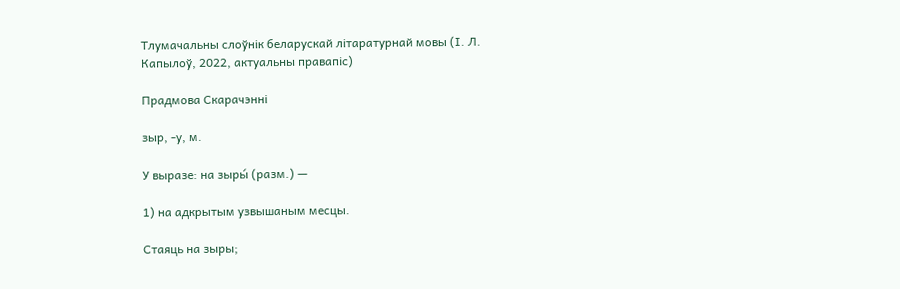Тлумачальны слоўнік беларускай літаратурнай мовы (І. Л. Капылоў, 2022, актуальны правапіс)

Прадмова Скарачэнні

зыр, -у, м.

У выразе: на зыры́ (разм.) —

1) на адкрытым узвышаным месцы.

Стаяць на зыры;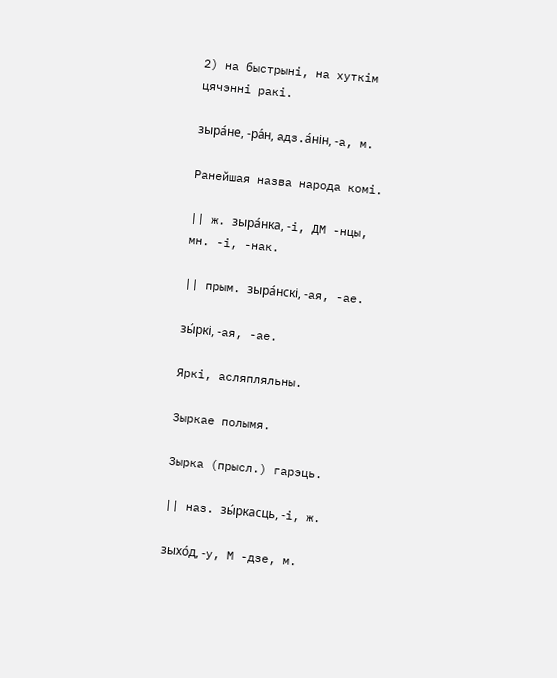2) на быстрыні, на хуткім цячэнні ракі.

зыра́не, -ра́н, адз.а́нін, -а, м.

Ранейшая назва народа комі.

|| ж. зыра́нка, -і, ДМ -нцы, мн. -і, -нак.

|| прым. зыра́нскі, -ая, -ае.

зы́ркі, -ая, -ае.

Яркі, асляпляльны.

Зыркае полымя.

Зырка (прысл.) гарэць.

|| наз. зы́ркасць, -і, ж.

зыхо́д, -у, М -дзе, м.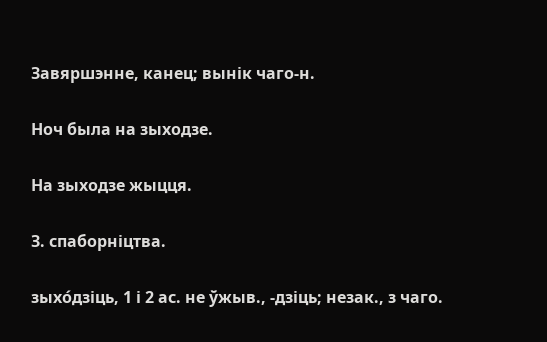Завяршэнне, канец; вынік чаго-н.

Ноч была на зыходзе.

На зыходзе жыцця.

З. спаборніцтва.

зыхо́дзіць, 1 і 2 ас. не ўжыв., -дзіць; незак., з чаго.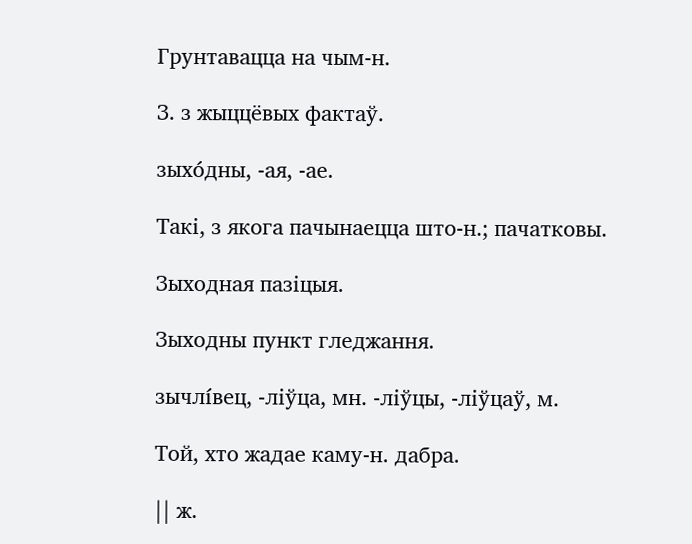Грунтавацца на чым-н.

З. з жыццёвых фактаў.

зыхо́дны, -ая, -ае.

Такі, з якога пачынаецца што-н.; пачатковы.

Зыходная пазіцыя.

Зыходны пункт гледжання.

зычлі́вец, -ліўца, мн. -ліўцы, -ліўцаў, м.

Той, хто жадае каму-н. дабра.

|| ж.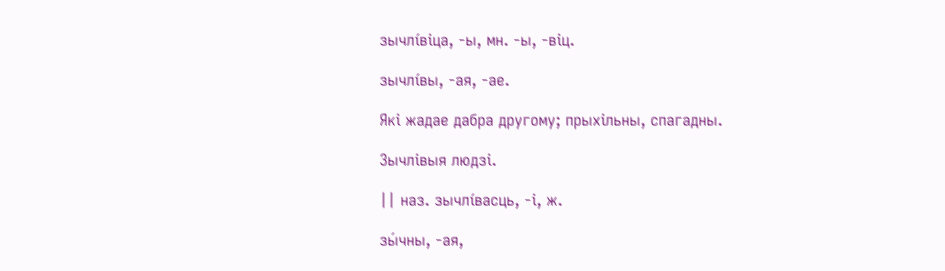зычлі́віца, -ы, мн. -ы, -віц.

зычлі́вы, -ая, -ае.

Які жадае дабра другому; прыхільны, спагадны.

Зычлівыя людзі.

|| наз. зычлі́васць, -і, ж.

зы́чны, -ая,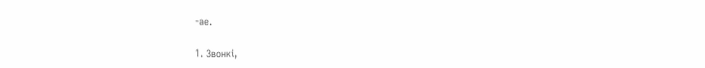-ае.

1. Звонкі,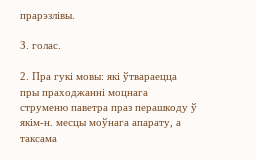прарэзлівы.

З. голас.

2. Пра гукі мовы: які ўтвараецца пры праходжанні моцнага струменю паветра праз перашкоду ў якім-н. месцы моўнага апарату, а таксама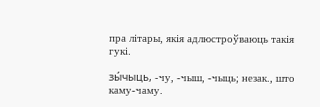пра літары, якія адлюстроўваюць такія гукі.

зы́чыць, -чу, -чыш, -чыць; незак., што каму-чаму.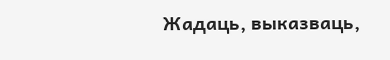Жадаць, выказваць,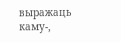выражаць каму-,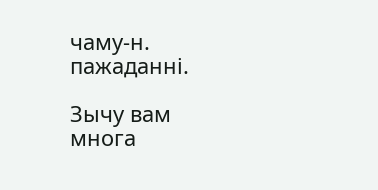чаму-н. пажаданні.

Зычу вам многа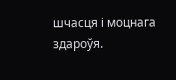шчасця і моцнага здароўя.